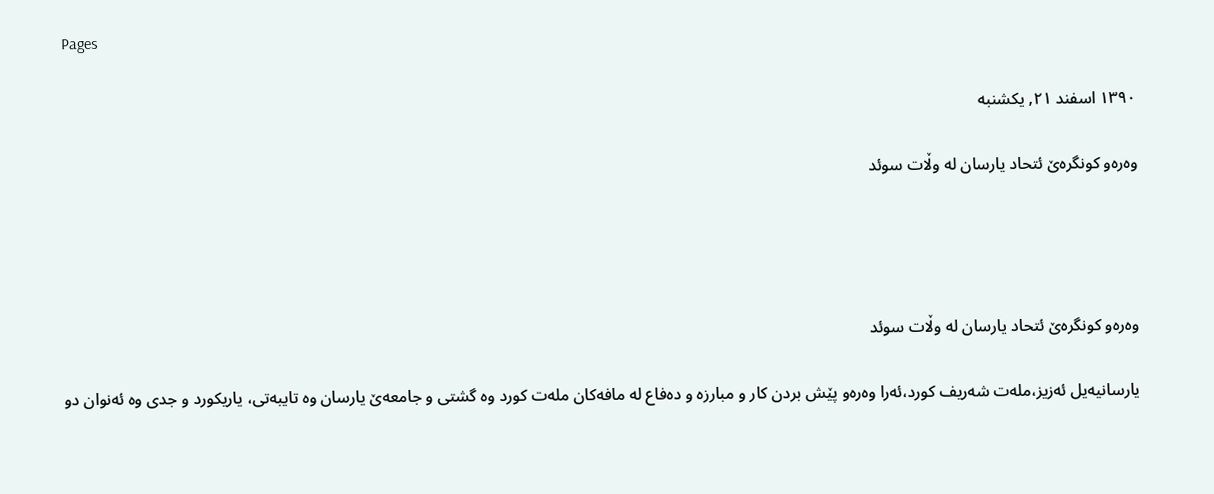Pages

۱۳۹۰ اسفند ۲۱, یکشنبه

وەرەو کونگرەێ ئتحاد یارسان لە وڵات سوئد




وەرەو کونگرەێ ئتحاد یارسان لە وڵات سوئد

یارسانیەیل ئەزیز،ملەت شەریف کورد،ئەرا وەرەو پێش بردن کار و مبارزە و دەفاع لە مافەکان ملەت کورد وە گشتی و جامعەێ یارسان وە تایبەتی، یاریکورد و جدی وە ئەنوان دو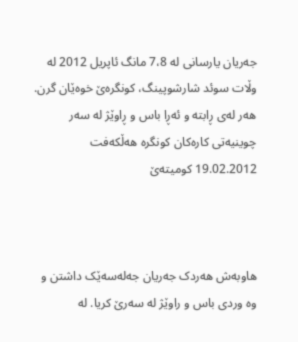جەریان یارسانی لە 7،8 مانگ ئاپریل 2012 لە وڵات سوئد شارشوپینگ، کونگرەێ خوەێان گرن. هەر لەی ڕابتە و ئەڕا باس و ڕاوێژ لە سەر چوینیەتی کارەکان کونگرە هەڵکەفت 19.02.2012 کومیتەێ



هاوبەش هەردک جەریان جەلەسەێک داشتن و وە وردی باس و راوێژ لە سەرێ کریا. لە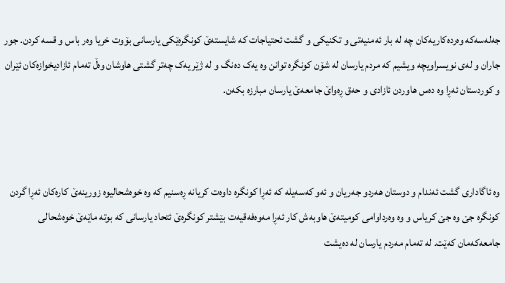جەلەسەکە وەردەکاریەکان چە لە بار ئەمنیەتی و تکنیکی و گشت ئحتیاجات کە شایستەێ کونگرەێکی یارسانی بۆوت خریا وەر باس و قسە کردن. جور جاران و لەی نویسراویچە ویشیم کە مردم یارسان لە شۆن کونگرە توانن وە یەک دەنگ و لە ژێر یەک چەتر گشتی هاوشان وەڵ تەمام ئازادیخوازەکان ئێران و کوردستان ئەڕا وە دەس هاوردن ئازادی و حەق ڕەواێ جامعەێ یارسان مبارزە بکەن.



وە ئاگاداری گشت ئەندام و دوستان هەردو جەریان و ئەو کەسەیلە کە ئەڕا کونگرە داوەت کریانە ڕەسنیم کە وە خوەشحالیوە زورینەێ کارەکان ئەڕا گردن کونگرە جێ وە جێ کریاس و وە وەرداوامی کومیتەێ هاوبەش کار ئەڕا مەوەفەقیەت بێشتر کونگرەێ ئتحاد یارسانی کە بوتە ماێەێ خوەشحالی جامعەکەمان کەێت. لە تەمام مەردم یارسان لە دەیشت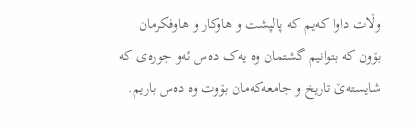وڵات داوا کەیم کە پالپشت و هاوکار و هاوفکرمان بۆون کە بتوانیم گشتمان وە یەک دەس ئەو جورەی کە شایستەێ تاریخ و جامعەکەمان بۆوت وە دەس باریم.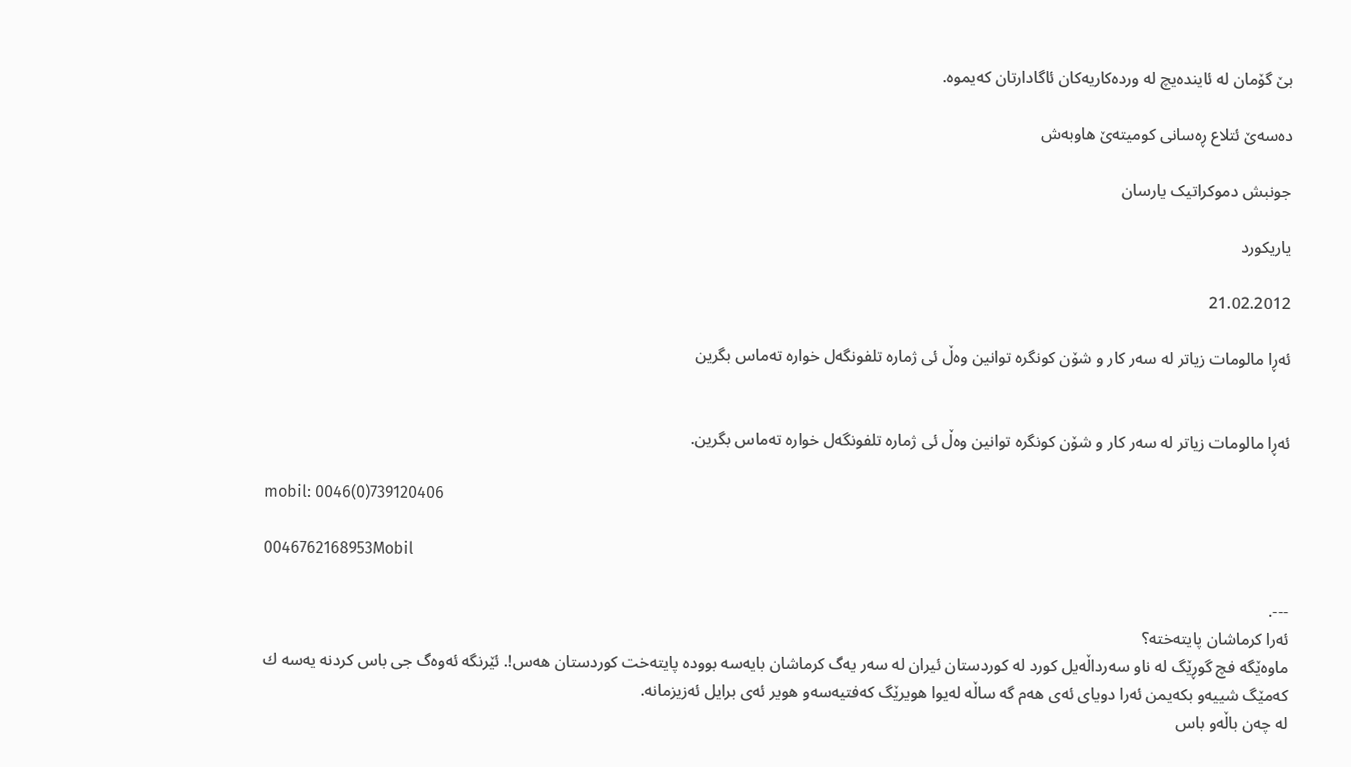بێ گۆمان لە ئایندەیچ لە وردەکاریەکان ئاگادارتان کەیموە.

دەسەێ ئتلاع ڕەسانی کومیتەێ هاوبەش

جونبش دموکراتیک یارسان

یاریکورد

21.02.2012

ئەڕا مالومات زیاتر لە سەر کار و شۆن کونگرە توانین وەڵ ئی ژمارە تلفونگەل خوارە تەماس بگرین


ئەڕا مالومات زیاتر لە سەر کار و شۆن کونگرە توانین وەڵ ئی ژمارە تلفونگەل خوارە تەماس بگرین.

mobil: 0046(0)739120406

0046762168953Mobil

---.
ئه‌را كرماشان ‌پايته‌خته‌؟
ماوه‌ێگه‌ فچ گوڕێگ له‌ ناو سه‌رداڵه‌يل كورد له‌ كوردستان ئيران له‌ سه‌ر يه‌گ كرماشان بايه‌سه‌ بووده‌ پايته‌خت كوردستان هه‌س!. ئێرنگه‌ ئه‌وه‌گ جی باس كردنه‌ يه‌سه‌ ك كه‌مێگ شييه‌و بكه‌يمن ئه‌را دويای ئه‌ی هه‌م گه‌ ساڵه‌ له‌يوا هويرێگ كه‌فتيه‌سه‌و هوير ئه‌ی برايل ئه‌زيزمانه‌.
له‌ چه‌ن باڵه‌و باس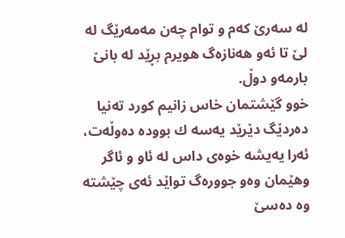له‌ سه‌رێ كه‌م و توام چه‌ن مه‌مه‌رێگ له‌ لێ تا ئه‌و هه‌نازه‌گ هويرم بڕێد له‌ بانێ بارمه‌و دوڵ.
خوو گێشتمان خاس زانيم كورد ته‌نيا ده‌ردێگ دێرێد يه‌سه‌ ك بووده‌ ده‌وڵه‌ت، ئه‌را يه‌يشه‌ خوه‌ی داس له‌ ئاو و ئاگر وهێمان وه‌و جووره‌گ تواێد ئه‌ی چێشته‌ وه‌ ده‌سێ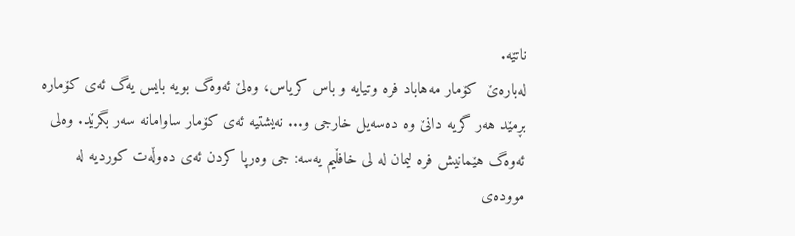ناتێه.
له‌باره‌ێ ‌ كۆمار مه‌هاباد فره وتيايه و باس كرياس‌، وه‌لێ ئه‌وه‌گ بويه‌ بايس يه‌گ ئه‌ی كۆماره‌ بڕمێد هه‌ر‌ گريه‌ دانێ‌ ‌وه‌ ده‌سه‌يل خارجی و... نه‌يشتيه‌ ئه‌ی كۆمار‌ ساوامانه‌ سه‌ر بگرێد. وه‌لی ئه‌وه‌گ هێمانيش فره‌ ليمان له‌ لی خافڵيم يه‌سه‌: جی وه‌ر‌پا كردن ئه‌ی ده‌وڵه‌ت كورديه‌ له‌ مووده‌ی‌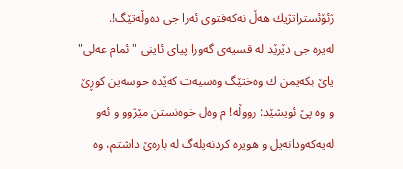ژئۆئستراتژيك هه‌ڵ نه‌كه‌فتوی ئه‌را جی‌ ده‌وڵه‌تێگ!.
له‌يره جی دێرێد له‌ قسيه‌ی‌ گه‌ورا پيای ئاينی "ئمام عه‌لی" ياێ بكه‌يمن ك وه‌ختێگ وه‌سيه‌ت كه‌ێده‌ حوسه‌ين كوڕێ و وه‌ پێ ئويشێد: رووڵه! م وه‌ل خوه‌نستن مێژوو و ئه‌و له‌يه‌كه‌ودانه‌يل و هويره‌ كردنه‌يله‌گ‌ له‌ باره‌ێ داشتم، وه‌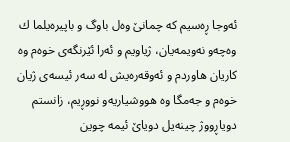ئه‌وجا ڕه‌سيم كه چمانێ وه‌ل باوگ و باپيره‌يلما ك وه‌چه‌و نه‌ويمه‌يان، ژياويم و ئه‌را ئێرنگه‌ی خوه‌م وه‌ كاريان هاوردم و ئه‌وقه‌ره‌يش له‌ سه‌ر ئيسه‌ی‌ ژيان خوه‌م و جه‌مگا وه‌ هووشياريه‌و نووڕيم، زانستم دوياڕووژ چينه‌يل دوياێ ئيمه‌ چوين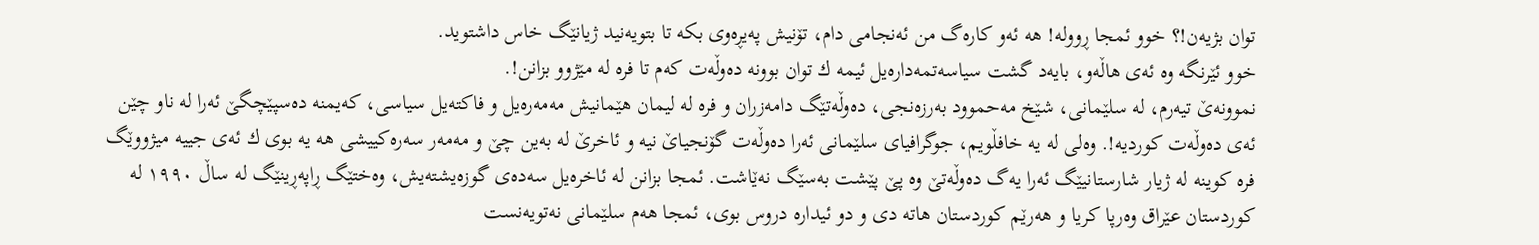توان بژيه‌ن!؟ خوو ئمجا ڕووله! هه‌ ئه‌و كاره‌گ من ئه‌نجامی دام، تۆنيش په‌يڕه‌وی بكه‌‌ تا بتويه‌نيد ژيانێگ خاس داشتويد.
خوو ئێرنگه‌ وه‌ ئه‌ی هاڵه‌و، بايه‌د گشت سياسه‌تمه‌داره‌يل ئيمه ك توان بوونه‌ ده‌وڵه‌ت كه‌م تا فره‌ له‌ مێژوو بزانن!.
نموونه‌ێ تيه‌رم، له‌ سلێمانی، شێخ مه‌حموود به‌رزه‌نجی، ده‌وڵه‌‌تێگ دامه‌زران و فره‌ له‌ ليمان هێمانيش مه‌مه‌ره‌يل و فاكته‌يل سياسی، كه‌يمنه‌ ده‌سپێچگێ ئه‌را له‌ ناو چێن ئه‌ی ده‌وڵه‌ت كورديه‌!. وه‌لی له‌ يه‌ خافڵويم، جوگرافيای سلێمانی ئه‌را ده‌وڵه‌ت‌ گۆنجياێ نيه‌ و ئاخرێ له‌ به‌ين چێ و مه‌مه‌ر سه‌ره‌كييشی هه‌ يه‌ بوی ك ئه‌ی جييه‌ ميژووێگ فره‌ كوينه‌ له‌ ژيار شارستانيێگ ئه‌را يه‌گ ده‌وڵه‌تێ وه‌ پێ پێشت به‌سێگ نه‌ێاشت. ئمجا بزانن له‌ ئاخره‌يل سه‌ده‌ی گوزه‌يشته‌يش، وه‌ختێگ ڕاپه‌ڕينێگ له‌ ساڵ ١٩٩٠ له‌ كوردستان عێراق وه‌رپا كريا و هه‌رێم كوردستان هاته‌ دی و دو ئيداره‌ دروس بوی، ئمجا هه‌م سلێمانی نه‌تويه‌نست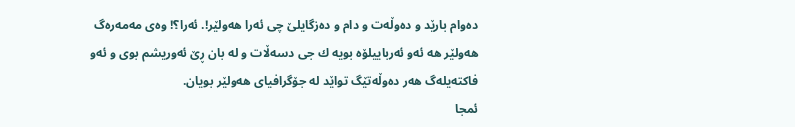ده‌وام بارێد و ده‌وڵه‌ت و دا‌م و ده‌زگايلێ چی ئه‌را هه‌ولێر!. ئه‌را؟! وه‌ی مه‌مه‌ره‌گ هه‌ولێر هه‌ ئه‌و ئه‌رباييلۆه‌ بويه‌ ك جی دسه‌ڵات و له‌ بان ڕێ ئه‌وريشم بوی و ئه‌و فاكته‌يله‌گ هه‌ر ده‌وڵه‌تێگ تواێد له‌ جۆگرافيای هه‌ولێر بویان.
ئمجا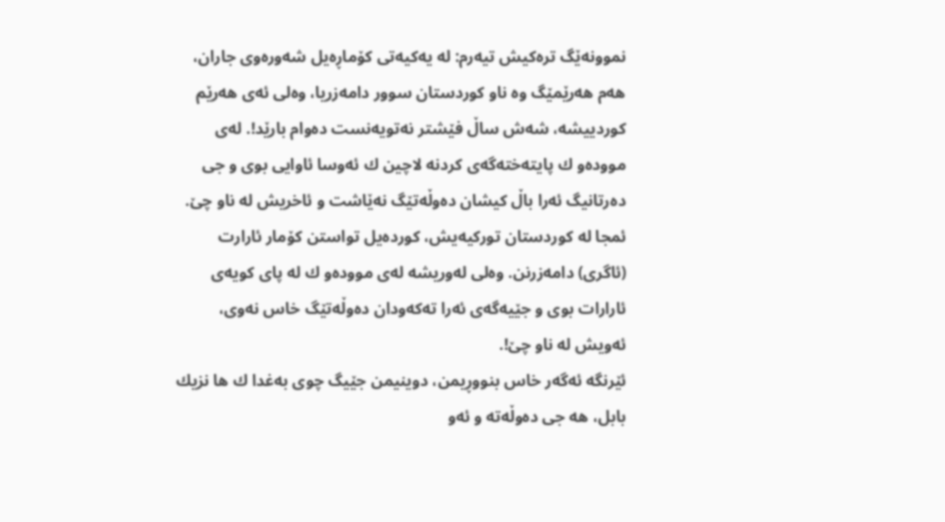نموونه‌ێگ تره‌كيش تيه‌رم: له‌ يه‌كيه‌تی كۆماڕه‌يل شه‌وره‌وی جاران‌، هه‌م هه‌رێمێگ وه‌ ناو كوردستان سوور دامه‌زريا، وه‌لی ئه‌ی هه‌رێم كوردييشه‌، شه‌ش‌ ساڵ فێشتر نه‌تويه‌نست ده‌وام بارێد!. له‌ی مووده‌و ك پايته‌خته‌گه‌ی كردنه‌ لاچين ك ئه‌وسا ئاوايی بوی و جی ده‌رتانيگ ئه‌را باڵ كيشان ده‌وڵه‌تێگ نه‌ێاشت و ئاخريش له‌ ناو چێ. ئمجا له‌ كوردستان توركيه‌يش، كورده‌يل تواستن كۆمار ئارارت (ئاگری) دامه‌زرنن. وه‌لی له‌وريشه‌ له‌ی مووده‌و ك له‌ پای كويه‌ی ئارارات بوی و جێيه‌گه‌ی ئه‌را ته‌كه‌و‌دان ده‌وڵه‌تێگ خاس نه‌وی، ئه‌ويش له‌ ناو چێ!.
ئێرنگه‌ ئه‌گه‌ر خاس بنووڕيمن، دوينيمن جێيگ چوی به‌غدا ك ها نزيك بابل، هه‌ جی ده‌وڵه‌ته‌ و ئه‌و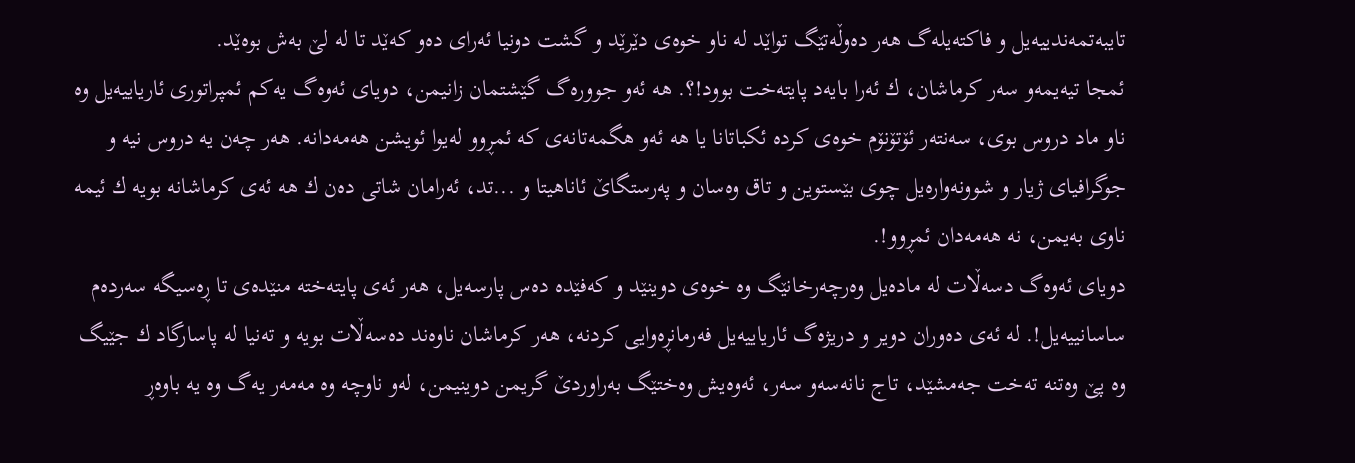تايبه‌تمه‌ندييه‌يل و فاكته‌يله‌گ هه‌ر ده‌وڵه‌تێگ تواێد له‌ ناو خوه‌ی دێرێد و گشت دونيا ئه‌رای ده‌و كه‌ێد تا له‌ لێ به‌ش بوه‌ێد.
ئمجا تيه‌يمه‌و ‌سه‌ر كرماشان، ك ئه‌را بايه‌د پايته‌خت بوود!؟. هه‌ ئه‌و جووره‌گ گێشتمان زانيمن، دويای ئه‌وه‌گ يه‌كم ئمپراتوری ئارياييه‌يل وه‌ ناو ماد دروس بوی، سه‌نته‌ر ئۆتۆنۆم خوه‌ی كرده‌ ئكباتانا يا هه‌ ئه‌و هگمه‌تانه‌ی كه ئمڕوو له‌يوا ئويشن هه‌مه‌دانه‌. هه‌ر چه‌ن يه‌ دروس نيه‌ و جوگرافيای ژيار و شوونه‌واره‌يل چوی بێستوين و تاق وه‌سان و په‌رستگاێ ئاناهيتا و ...تد، ئه‌رامان شاتی ده‌ن ك هه‌ ئه‌ی كرماشانه‌ بويه‌ ك ئيمه‌ ناوی به‌يمن، نه ‌هه‌مه‌دان ئمڕوو!.
دويای ئه‌وه‌گ دسه‌ڵات له‌ ماده‌يل وه‌رچه‌رخانێگ وه‌ خوه‌ی دوينێد و كه‌فێده‌ ده‌س پارسه‌يل، هه‌ر ئه‌ی پايته‌خته‌ منێده‌ی تا ڕه‌سيگه‌ سه‌رده‌م ساسانييه‌يل!. له‌ ئه‌ی ده‌وران دوير و دريژه‌گ ئارياييه‌يل فه‌رمانڕه‌وايی كردنه‌، هه‌ر كرماشان ناوه‌ند ده‌سه‌ڵات بويه و ته‌نيا له‌ پاسارگاد ك جێيگ وه‌ پێ وه‌تنه‌ ته‌خت جه‌مشێد، تاج نانه‌سه‌و سه‌ر، ئه‌وه‌يش وه‌ختێگ به‌راوردێ گريمن دوينيمن، له‌و ناوچه‌ وه‌ مه‌مه‌ر يه‌گ وه‌ يه‌ باوه‌ڕ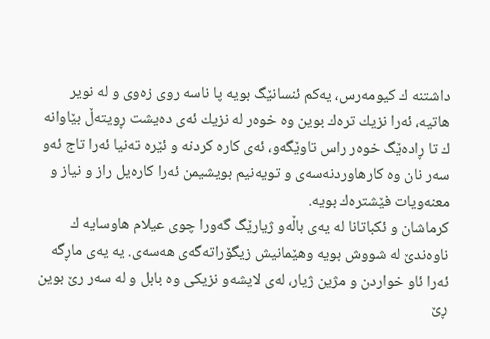داشتنه ك‌ كيومه‌رس، يه‌كم ئنسانێگ بويه‌ پا ناسه‌ روی زه‌وی و له‌ نوير هاتيه‌، ئه‌را نزيك تره‌ك بوين وه‌ خوه‌ر له‌ نزيك ئه‌ی ده‌يشت ڕويته‌ڵ بێاوانه‌ ك تا ڕاده‌ێگ خوه‌ر راس تاوێگه‌و، ئه‌ی كاره‌ كردنه و ئێره‌ ته‌نيا ئه‌را تاج ئه‌و سه‌ر نان وه‌ كارهاوردنه‌سه‌ی و تويه‌نيم بويشيمن ئه‌را كاره‌يل راز و نياز و معنه‌ويات فێشتره‌ك بويه‌.
كرماشان و ئكباتانا له يه‌ی باڵه‌و ژيارێگ گه‌ورا چوی عيلام هاوسايه‌ ك ناوه‌ندێ له‌ شووش بويه‌ وهێمانيش زيگۆراته‌گه‌ی هه‌سه‌ی. يه‌ يه‌ی ماڕ‌گه‌ ئه‌را ئاو خواردن و مژين ژيار، له‌ی‌ لايشه‌و نزيكی وه‌ بابل و له‌ سه‌ر رێ بوين ڕێ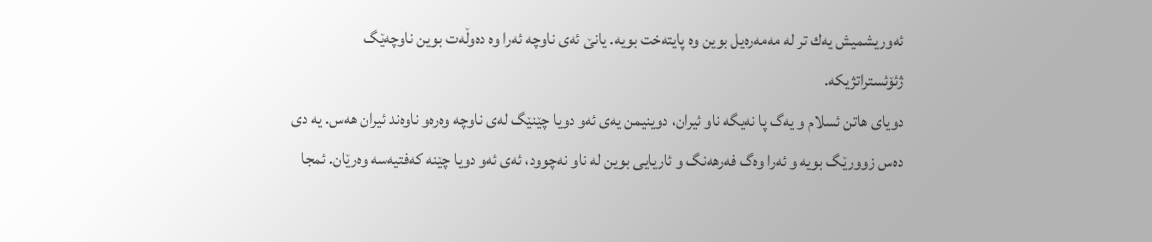ئه‌وريشميش يه‌ك تر له‌ مه‌مه‌ره‌يل بوين وه‌ پايته‌خت بويه‌. يانێ ئه‌ی ناوچه‌ ئه‌را وه‌ ده‌وڵه‌ت بوين ناوچه‌ێگ ژئۆئستراتژيكه‌.
دويای هاتن ئسلام و يه‌گ پا نه‌يگه‌ ناو ئيران، دوينيمن يه‌ی ئه‌و دويا چێنێگ له‌ی ناوچه‌ وه‌ره‌و ناوه‌ند ئيران هه‌س. يه‌ دی ده‌س زوورێگ بويه‌ و ئه‌را وه‌گ فه‌رهه‌نگ و ئاريايی بوين له‌ ناو نه‌چوود، ئه‌ی ئه‌و دويا چێنه‌ كه‌فتيه‌سه‌ وه‌رێان. ئمجا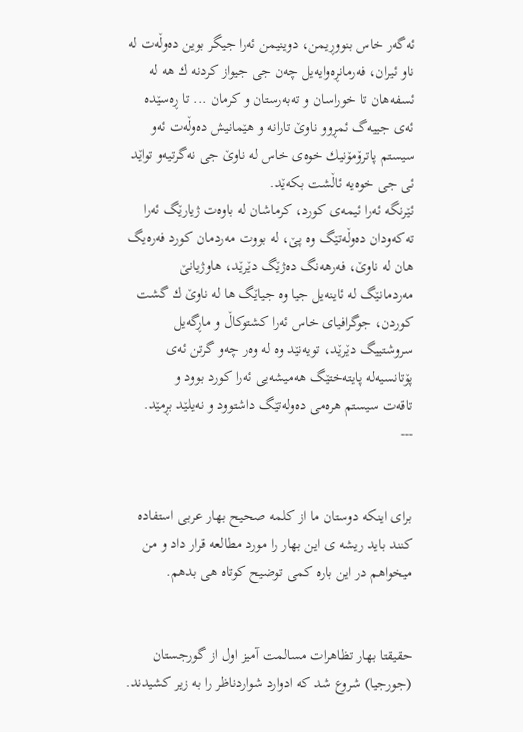ئه‌گه‌ر خاس بنووڕيمن، دوينيمن ئه‌را جيگر بوين ده‌وڵه‌ت له‌ ناو ئيران، فه‌رمانڕه‌وايه‌يل چه‌ن جی جيواز كردنه‌ ك هه‌ له‌ ئسفه‌هان تا خوراسان و ته‌به‌رستان و كرمان ... تا ڕه‌سێده‌ ئه‌ی جييه‌گ ئمڕوو ناوێ تارانه‌ و هێمانيش ده‌وڵه‌ت ئه‌و سيستم پاترۆمۆنيك خوه‌ی خاس له‌ ناوێ جی نه‌گرتيه‌و تواێد ئی جی خوه‌يه‌ ئاڵشت بكه‌ێد.
ئێرنگه‌ ئه‌را ئيمه‌ی كورد، كرماشان له‌ باوه‌ت ژيارێگ ئه‌را ته‌كه‌ودان ده‌وڵه‌تێگ وه‌ پێ، له‌ بووت مه‌ردمان كورد فه‌ره‌يگ هان له‌ ناوێ، فه‌رهه‌نگ ده‌ژێگ دێرێد، هاوژيانێ مه‌ردمانێگ له‌ ئاينه‌يل جيا وه‌ جياێگ ها له‌ ناوێ ك گشت كوردن، جوگرافيای خاس ئه‌را كشتوكاڵ و ماڕگه‌یل سروشتييگ دێرێد، تويه‌نێد وه‌ له‌ وه‌ر چه‌و گرتن ئه‌ی پۆتانسيه‌له‌ پايته‌ختێگ هه‌ميشه‌يی ئه‌را كورد بوود و
تاقه‌ت سيستم هره‌می ده‌وله‌تێگ داشتوود و نه‌يلێد بڕمێد.
---


برای اینکه دوستان ما از کلمه صحیح بهار عربی استفاده کنند باید ریشه ی این بهار را مورد مطالعه قرار داد و من میخواهم در این باره کمی توضیح کوتاه هی بدهم.


حقیقتا بهار تظاهرات مسالمت آمیز اول از گورجستان (جورجیا) شروع شد که ادوارد شواردناظر را به زیر کشیدند.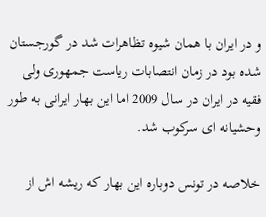و در ایران با همان شیوه تظاهرات شد در گورجستان شده بود در زمان انتصابات ریاست جمهوری ولی فقیه در ایران در سال 2009 اما این بهار ایرانی به طور وحشیانه ای سرکوب شد.

خلاصه در تونس دوباره این بهار که ریشه اش از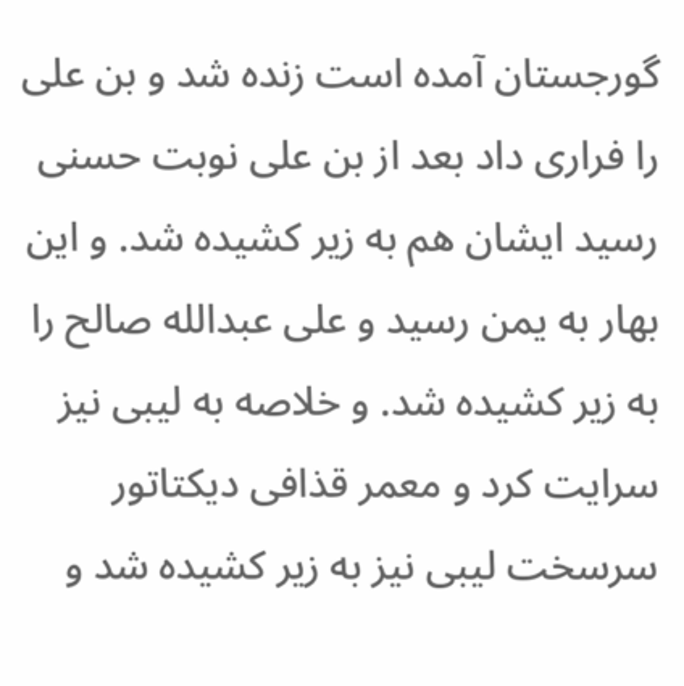گورجستان آمده است زنده شد و بن علی را فراری داد بعد از بن علی نوبت حسنی رسید ایشان هم به زیر کشیده شد. و این بهار به یمن رسید و علی عبدالله صالح را به زیر کشیده شد. و خلاصه به لیبی نیز سرایت کرد و معمر قذافی دیکتاتور سرسخت لیبی نیز به زیر کشیده شد و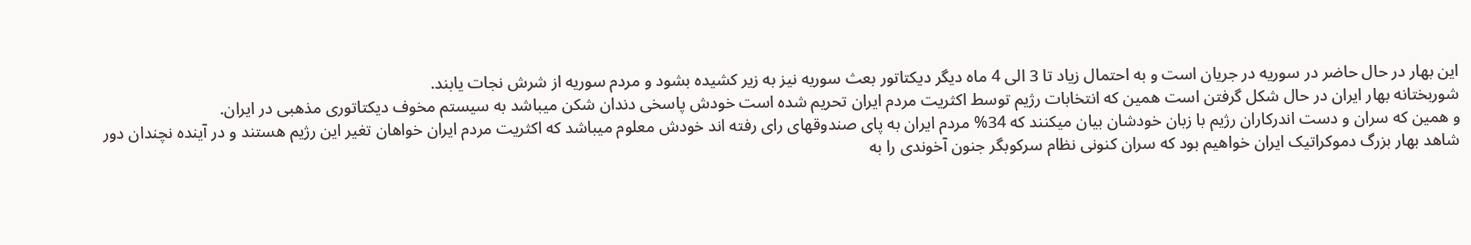این بهار در حال حاضر در سوریه در جریان است و به احتمال زیاد تا 3 الی 4 ماه دیگر دیکتاتور بعث سوریه نیز به زیر کشیده بشود و مردم سوریه از شرش نجات یابند.
شوربختانه بهار ایران در حال شکل گرفتن است همین که انتخابات رژیم توسط اکثریت مردم ایران تحریم شده است خودش پاسخی دندان شکن میباشد به سیستم مخوف دیکتاتوری مذهبی در ایران.
و همین که سران و دست اندرکاران رژیم با زبان خودشان بیان میکنند که 34% مردم ایران به پای صندوقهای رای رفته اند خودش معلوم میباشد که اکثریت مردم ایران خواهان تغیر این رژیم هستند و در آینده نچندان دور شاهد بهار بزرگ دموکراتیک ایران خواهیم بود که سران کنونی نظام سرکوبگر جنون آخوندی را به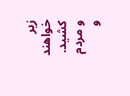زیر خواهند کشید.
و مردم و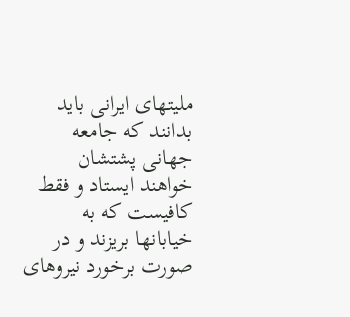ملیتهای ایرانی باید بدانند که جامعه جهانی پشتشان خواهند ایستاد و فقط کافیست که به خیابانها بریزند و در صورت برخورد نیروهای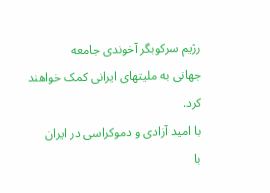رژیم سرکوبگر آخوندی جامعه
جهانی به ملیتهای ایرانی کمک خواهند کرد.
با امید آزادی و دموکراسی در ایران
با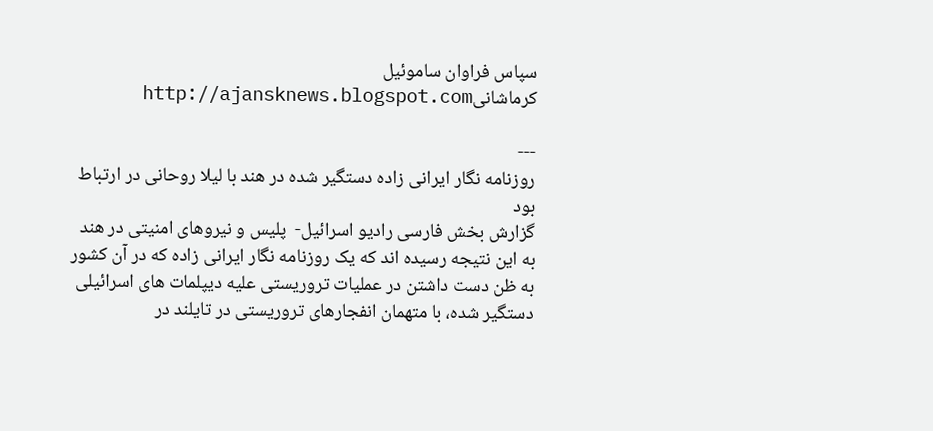سپاس فراوان ساموئیل کرماشانیhttp://ajansknews.blogspot.com

---
روزنامه نگار ایرانی زاده دستگیر شده در هند با لیلا روحانی در ارتباط بود
گزارش بخش فارسی رادیو اسرائیل-  پلیس و نیروهای امنیتی در هند به این نتیجه رسیده اند که یک روزنامه نگار ایرانی زاده که در آن کشور به ظن دست داشتن در عملیات تروریستی علیه دیپلمات های اسرائیلی دستگیر شده، با متهمان انفجارهای تروریستی در تایلند در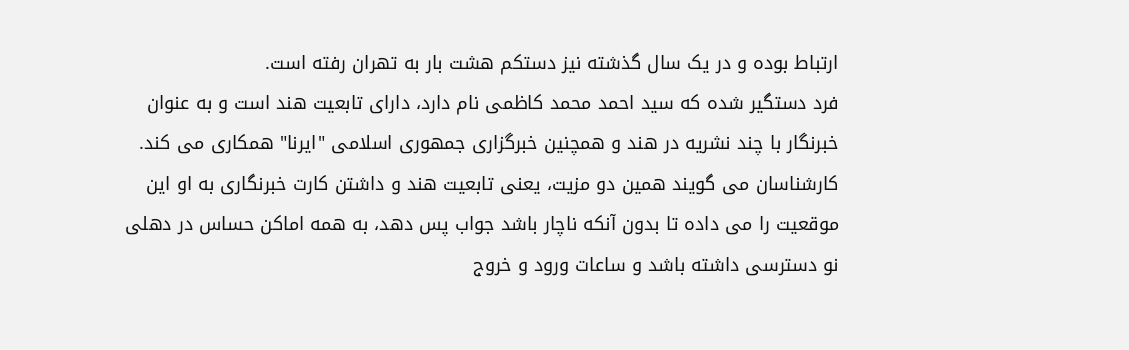ارتباط بوده و در یک سال گذشته نیز دستکم هشت بار به تهران رفته است.
فرد دستگیر شده که سید احمد محمد کاظمی نام دارد، دارای تابعیت هند است و به عنوان خبرنگار با چند نشریه در هند و همچنین خبرگزاری جمهوری اسلامی "ایرنا" همکاری می کند.
کارشناسان می گویند همین دو مزیت، یعنی تابعیت هند و داشتن کارت خبرنگاری به او این موقعیت را می داده تا بدون آنکه ناچار باشد جواب پس دهد، به همه اماکن حساس در دهلی نو دسترسی داشته باشد و ساعات ورود و خروج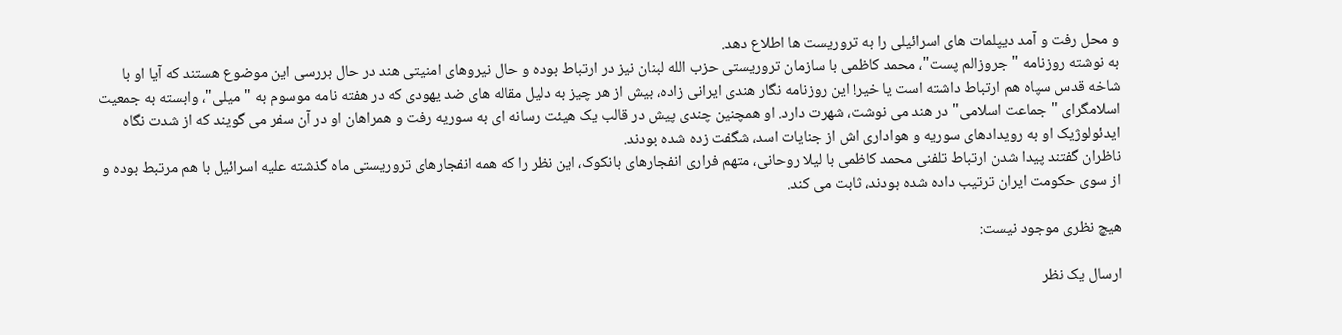و محل رفت و آمد دیپلمات های اسرائیلی را به تروریست ها اطلاع دهد.
به نوشته روزنامه "جروزالم پست"، محمد کاظمی با سازمان تروریستی حزب الله لبنان نیز در ارتباط بوده و حال نیروهای امنیتی هند در حال بررسی این موضوع هستند که آیا او با شاخه قدس سپاه هم ارتباط داشته است یا خیر! این روزنامه نگار هندی ایرانی زاده، بیش از هر چیز به دلیل مقاله های ضد یهودی که در هفته نامه موسوم به "میلی"، وابسته به جمعیت اسلامگرای "جماعت اسلامی" در هند می نوشت، شهرت دارد. او همچنین چندی پیش در قالب یک هیئت رسانه ای به سوریه رفت و همراهان او در آن سفر می گویند که از شدت نگاه ایدئولوژیک او به رویدادهای سوریه و هواداری اش از جنایات اسد، شگفت زده شده بودند.
ناظران گفتند پیدا شدن ارتباط تلفنی محمد کاظمی با لیلا روحانی، متهم فراری انفجارهای بانکوک، این نظر را که همه انفجارهای تروریستی ماه گذشته علیه اسرائیل با هم مرتبط بوده و از سوی حکومت ایران ترتیب داده شده بودند، ثابت می کند.

هیچ نظری موجود نیست:

ارسال یک نظر